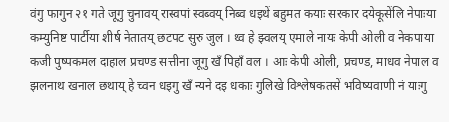वंगु फागुन २१ गते जूगु चुनावय् रास्वपां स्वब्वय् निब्व धइथें बहुमत कयाः सरकार दयेकूसेंलि नेपाःया कम्युनिष्ट पार्टीया शीर्ष नेतातय् छटपट सुरु जुल । थ्व हे झ्वलय् एमाले नायः केपी ओली व नेकपाया कजी पुष्पकमल दाहाल प्रचण्ड सत्तीना जूगु खँ पिहाँ वल । आः केपी ओली, प्रचण्ड, माधव नेपाल व झलनाथ खनाल छथाय् हे च्वन धइगु खँ न्यने दइ धकाः गुलिखे विश्लेषकतसें भविष्यवाणी नं याःगु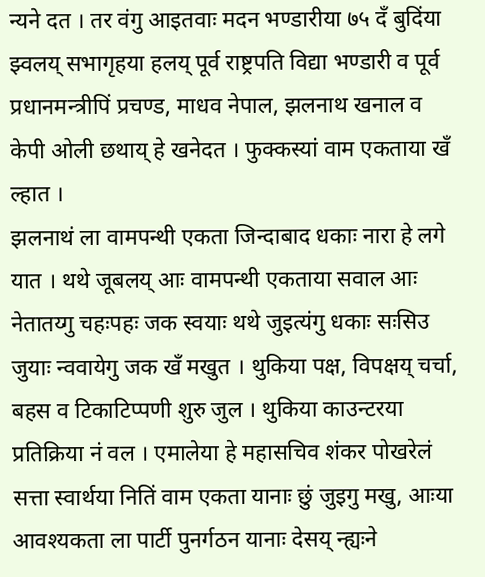न्यने दत । तर वंगु आइतवाः मदन भण्डारीया ७५ दँ बुदिंया झ्वलय् सभागृहया हलय् पूर्व राष्ट्रपति विद्या भण्डारी व पूर्व प्रधानमन्त्रीपिं प्रचण्ड, माधव नेपाल, झलनाथ खनाल व केपी ओली छथाय् हे खनेदत । फुक्कस्यां वाम एकताया खँ ल्हात ।
झलनाथं ला वामपन्थी एकता जिन्दाबाद धकाः नारा हे लगे यात । थथे जूबलय् आः वामपन्थी एकताया सवाल आः नेतातय्गु चहःपहः जक स्वयाः थथे जुइत्यंगु धकाः सःसिउ जुयाः न्ववायेगु जक खँ मखुत । थुकिया पक्ष, विपक्षय् चर्चा, बहस व टिकाटिप्पणी शुरु जुल । थुकिया काउन्टरया प्रतिक्रिया नं वल । एमालेया हे महासचिव शंकर पोखरेलं सत्ता स्वार्थया नितिं वाम एकता यानाः छुं जुइगु मखु, आःया आवश्यकता ला पार्टी पुनर्गठन यानाः देसय् न्ह्यःने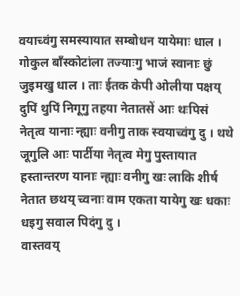वयाच्वंगु समस्यायात सम्बोधन यायेमाः धाल । गोकुल बाँस्कोटांला तज्याःगु भाजं स्वानाः छुं जुइमखु धाल । ताः ईतक केपी ओलीया पक्षय् दुपिं थुपिं निगूगु तहया नेतातसें आः थःपिसं नेतृत्व यानाः न्ह्याः वनीगु ताक स्वयाच्वंगु दु । थथे जूगुलि आः पार्टीया नेतृत्व मेगु पुस्तायात हस्तान्तरण यानाः न्ह्याः वनीगु खः लाकि शीर्ष नेतात छथय् च्वनाः वाम एकता यायेगु खः धकाः धइगु सवाल पिदंगु दु ।
वास्तवय्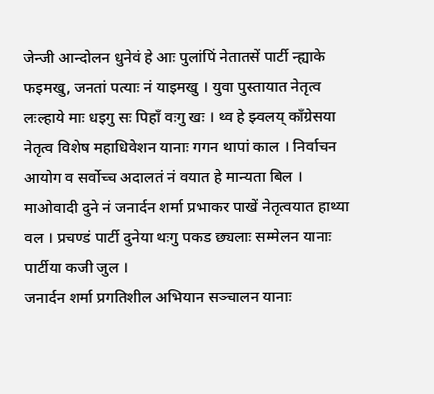जेन्जी आन्दोलन धुनेवं हे आः पुलांपिं नेतातसें पार्टी न्ह्याके फइमखु, जनतां पत्याः नं याइमखु । युवा पुस्तायात नेतृत्व लःल्हाये माः धइगु सः पिहाँ वःगु खः । थ्व हे झ्वलय् काँग्रेसया नेतृत्व विशेष महाधिवेशन यानाः गगन थापां काल । निर्वाचन आयोग व सर्वोच्च अदालतं नं वयात हे मान्यता बिल । माओवादी दुने नं जनार्दन शर्मा प्रभाकर पाखें नेतृत्वयात हाथ्या वल । प्रचण्डं पार्टी दुनेया थःगु पकड छ्यलाः सम्मेलन यानाः पार्टीया कजी जुल ।
जनार्दन शर्मा प्रगतिशील अभियान सञ्चालन यानाः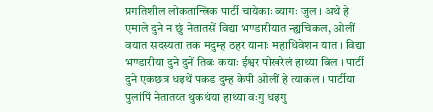प्रगतिशील लोकतान्त्रिक पार्टी चायेकाः ब्यागः जुल । अथे हे एमाले दुने न छुं नेतातसें विद्या भण्डारीयात न्ह्यचिकल, ओलीं वयात सदस्यता तक मदुम्ह ठहर यानाः महाधिवेशन यात । विद्या भण्डारीया दुने दुनें तिबः कयाः ईश्वर पोखरेलं हाथ्या बिल । पार्टी दुने एकछत्र धइथें पकड दुम्ह केपी ओलीं हे त्याकल । पार्टीया पुलांपिं नेतातय्त थुकथंया हाथ्या वःगु धइगु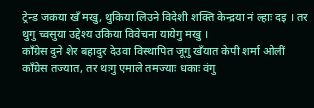ट्रेन्ड जकया खँ मखु, थुकिया लिउने विदेशी शक्ति केन्द्रया नं ल्हाः दइ । तर थुगु च्वसुया उद्देश्य उकिया विवेचना यायेगु मखु ।
काँग्रेस दुने शेर बहादुर देउवा विस्थापित जूगु खँयात केपी शर्मा ओलीं काँग्रेस तज्यात, तर थःगु एमाले तमज्याः धकाः वंगु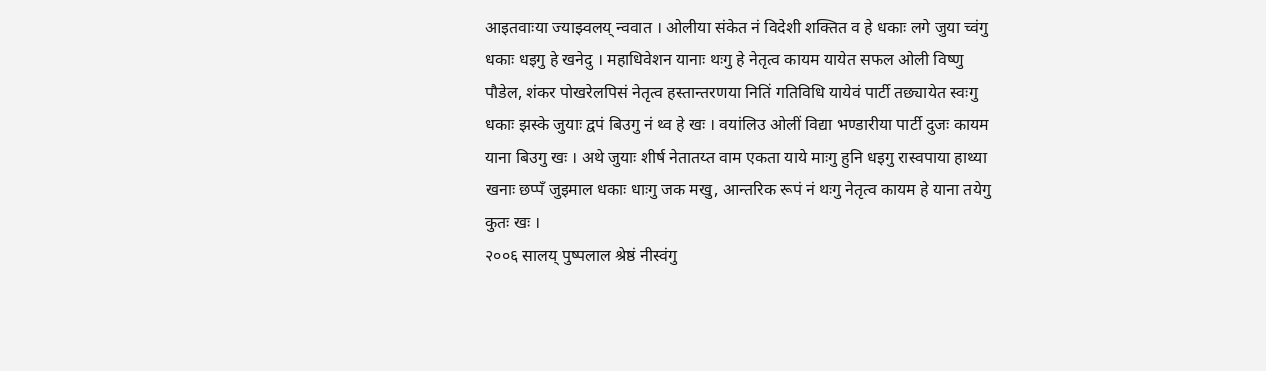आइतवाःया ज्याझ्वलय् न्ववात । ओलीया संकेत नं विदेशी शक्तित व हे धकाः लगे जुया च्वंगु धकाः धइगु हे खनेदु । महाधिवेशन यानाः थःगु हे नेतृत्व कायम यायेत सफल ओली विष्णु पौडेल, शंकर पोखरेलपिसं नेतृत्व हस्तान्तरणया नितिं गतिविधि यायेवं पार्टी तछ्यायेत स्वःगु धकाः झस्के जुयाः द्वपं बिउगु नं थ्व हे खः । वयांलिउ ओलीं विद्या भण्डारीया पार्टी दुजः कायम याना बिउगु खः । अथे जुयाः शीर्ष नेतातय्त वाम एकता याये माःगु हुनि धइगु रास्वपाया हाथ्या खनाः छप्पँ जुइमाल धकाः धाःगु जक मखु, आन्तरिक रूपं नं थःगु नेतृत्व कायम हे याना तयेगु कुतः खः ।
२००६ सालय् पुष्पलाल श्रेष्ठं नीस्वंगु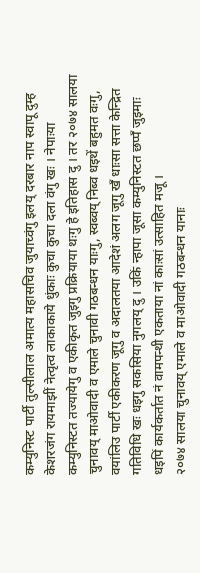कम्युनिस्ट पार्टी तुल्सीलाल अमात्य महासचिव जुयाच्वंगु इलय् दरबार नाप स्वापू दुम्ह केशरजंग रायमाझीं नेत्वृत्व लाकाकाये धुंकाः कुचा कुचा दला वंगु खः । नेपाःया कम्युनिस्टत तज्यायेगु व एकीकृत जुइगु प्रक्रियाया थःगु हे इतिहास दु । तर २०७४ सालया चुनावय् माओवादी व एमाले चुनावी गठबन्धन याःगु, स्वब्वय् निब्व धइथें बहुमत वःगु, वयांलिउ पार्टी एकीकरण जूगु व अदालतया आदेशं अलग जूगु खँ धाःसा सत्ता केन्द्रित गतिविधि खः धइगु सकसिया नुगलय् दु । उकिं न्हापा जूसा कम्युनिस्टत छप्पँ जुइमाः धइपिं कार्यकर्तात नं वामपन्थी एकताया नां काःसां उत्साहित मजू ।
२०७४ सालया चुनावय् एमाले व माओवादी गठबन्धन यानाः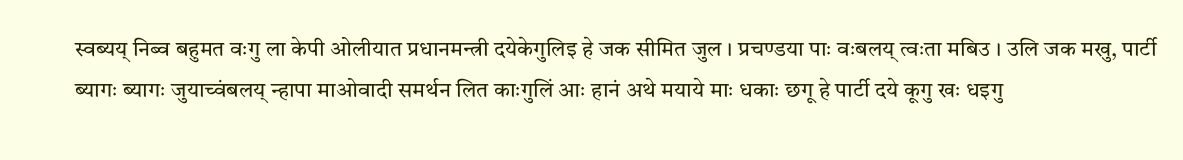स्वब्यय् निब्व बहुमत वःगु ला केपी ओलीयात प्रधानमन्त्री दयेकेगुलिइ हे जक सीमित जुल । प्रचण्डया पाः वःबलय् त्वःता मबिउ । उलि जक मखु, पार्टी ब्यागः ब्यागः जुयाच्वंबलय् न्हापा माओवादी समर्थन लित काःगुलिं आः हानं अथे मयाये माः धकाः छगू हे पार्टी दये कूगु खः धइगु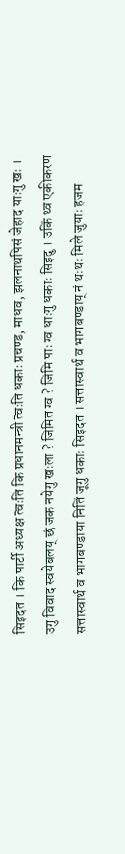सिइदत । कि पार्टी अध्यक्ष त्वःति कि प्रधानमन्त्री त्वःति धकाः प्रचण्ड, माधव, झलनाथपिसं जेहाद याःगु खः । उगु विवाद स्वयेबलय् छं जक नयेगु खःला ? जिमित ग्व ? जिमि पाः ग्व धाःगु धकाः सिइदु । उकिं थ्व एकीकरण सत्तास्वार्थ व भागबण्डाया नितिं जूगु धकाः सिइदत । सत्तास्वार्थ व भागबण्डाय् नं थःथः मिले जुयाः हजम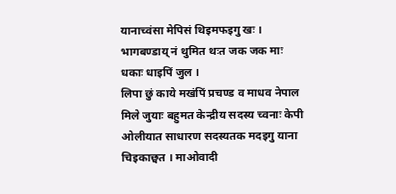यानाच्वंसा मेपिसं थिइमफइगु खः । भागबण्डाय् नं थुमित थःत जक जक माः धकाः धाइपिं जुल ।
लिपा छुं काये मखंपिं प्रचण्ड व माधव नेपाल मिले जुयाः बहुमत केन्द्रीय सदस्य च्वनाः केपी ओलीयात साधारण सदस्यतक मदइगु याना चिइकाछ्वत । माओवादी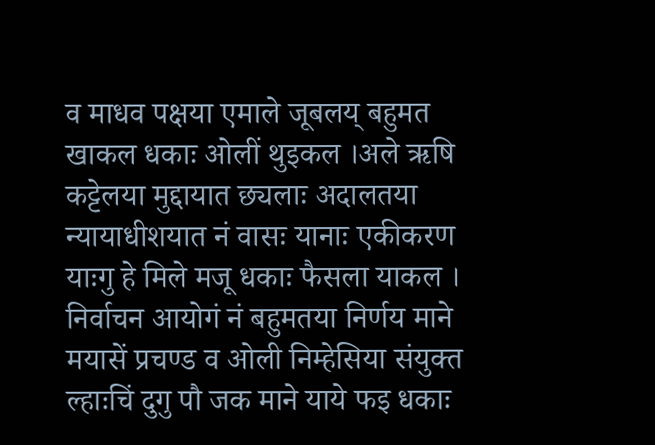व माधव पक्षया एमाले जूबलय् बहुमत खाकल धकाः ओलीं थुइकल ।अले ऋषि कट्टेलया मुद्दायात छ्यलाः अदालतया न्यायाधीशयात नं वासः यानाः एकीकरण याःगु हे मिले मजू धकाः फैसला याकल । निर्वाचन आयोगं नं बहुमतया निर्णय माने मयासें प्रचण्ड व ओली निम्हेसिया संयुक्त ल्हाःचिं दुगु पौ जक माने याये फइ धकाः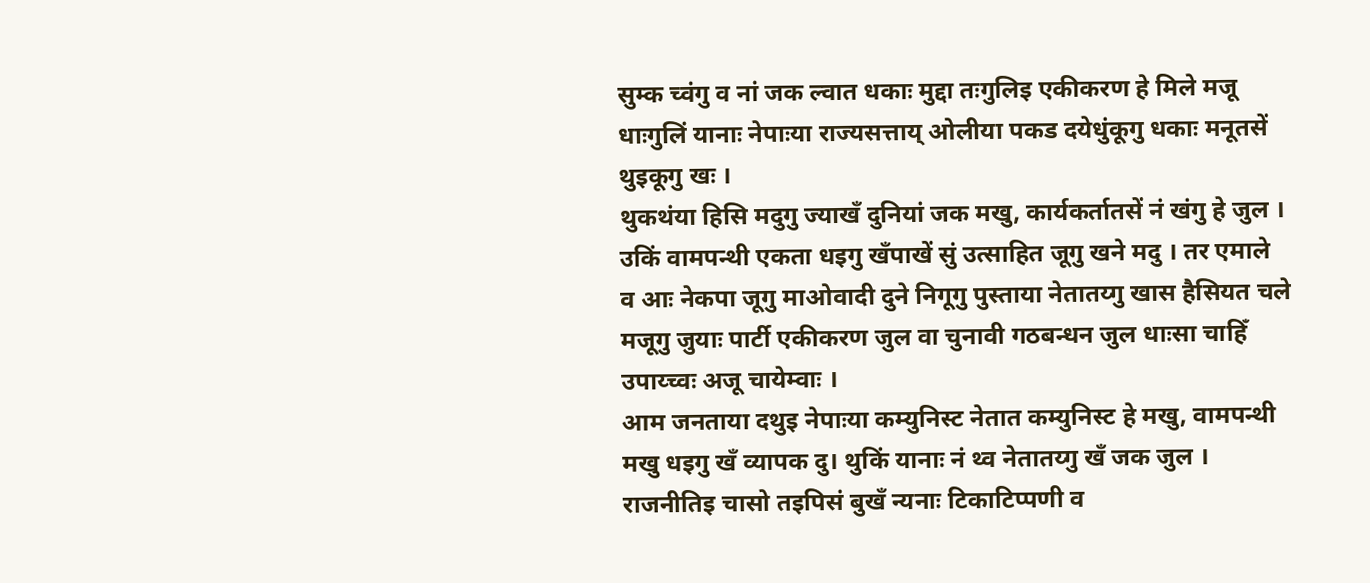सुम्क च्वंगु व नां जक ल्वात धकाः मुद्दा तःगुलिइ एकीकरण हे मिले मजू धाःगुलिं यानाः नेपाःया राज्यसत्ताय् ओलीया पकड दयेधुंकूगु धकाः मनूतसें थुइकूगु खः ।
थुकथंया हिसि मदुगु ज्याखँ दुनियां जक मखु, कार्यकर्तातसें नं खंगु हे जुल । उकिं वामपन्थी एकता धइगु खँपाखें सुं उत्साहित जूगु खने मदु । तर एमाले व आः नेकपा जूगु माओवादी दुने निगूगु पुस्ताया नेतातय्गु खास हैसियत चले मजूगु जुयाः पार्टी एकीकरण जुल वा चुनावी गठबन्धन जुल धाःसा चाहिँ उपाय्च्वः अजू चायेम्वाः ।
आम जनताया दथुइ नेपाःया कम्युनिस्ट नेतात कम्युनिस्ट हे मखु, वामपन्थी मखु धइगु खँ व्यापक दु। थुकिं यानाः नं थ्व नेतातय्गु खँ जक जुल । राजनीतिइ चासो तइपिसं बुखँ न्यनाः टिकाटिप्पणी व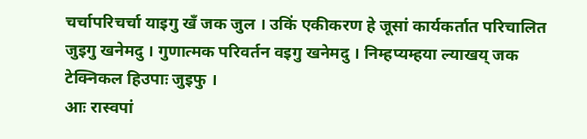चर्चापरिचर्चा याइगु खँ जक जुल । उकिं एकीकरण हे जूसां कार्यकर्तात परिचालित जुइगु खनेमदु । गुणात्मक परिवर्तन वइगु खनेमदु । निम्हप्यम्हया ल्याखय् जक टेक्निकल हिउपाः जुइफु ।
आः रास्वपां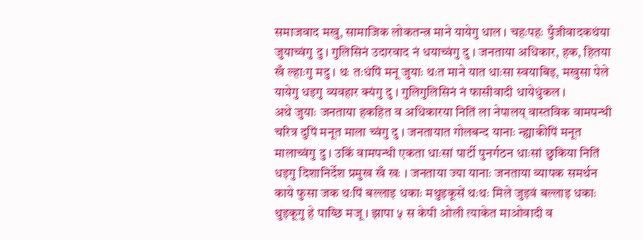समाजवाद मखु, सामाजिक लोकतन्त्र माने यायेगु धाल । चहःपहः पुँजीवादकथंया जुयाच्वंगु दु । गुलिसिनं उदारवाद नं धयाच्वंगु दु । जनताया अधिकार, हक, हितया खँ ल्हाःगु मदु । थः तःधंपिं मनू जुयाः थःत माने यात धाःसा स्वयाबिइ, मखुसा पेले यायेगु धइगु व्यवहार क्यंगु दु । गुलिगुलिसिनं नं फासीवादी धायेधुंकल ।
अथे जुयाः जनताया हकहित व अधिकारया नितिं ला नेपालय् वास्तविक वामपन्थी चरित्र दुपिं मनूत माला च्वंगु दु । जनतायात गोलबन्द यानाः न्ह्याकीपिं मनूत मालाच्वंगु दु । उकिं वामपन्थी एकता धाःसां पार्टी पुनर्गठन धाःसां छुकिया नितिं धइगु दिशानिर्देश प्रमुख खँ खः । जनताया ज्या यानाः जनताया व्यापक समर्थन काये फुसा जक थःपिं बल्लाइ धकाः मथुइकूसें थःथः मिले जुइवं बल्लाइ धकाः थुइकूगु हे पाय्छि मजू । झापा ५ स केपी ओली त्याकेत माओवादी व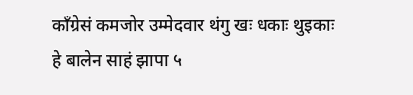काँग्रेसं कमजोर उम्मेदवार थंगु खः धकाः थुइकाः हे बालेन साहं झापा ५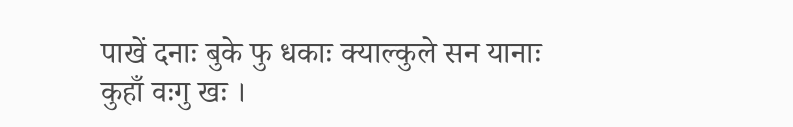पाखें दनाः बुके फु धकाः क्याल्कुले सन यानाः कुहाँ वःगु खः ।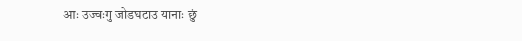आः उज्वःगु जोडघटाउ यानाः छुं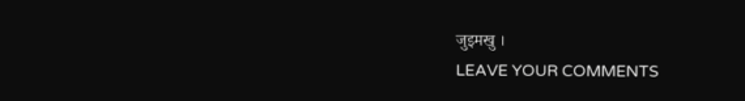जुइमखु ।
LEAVE YOUR COMMENTS